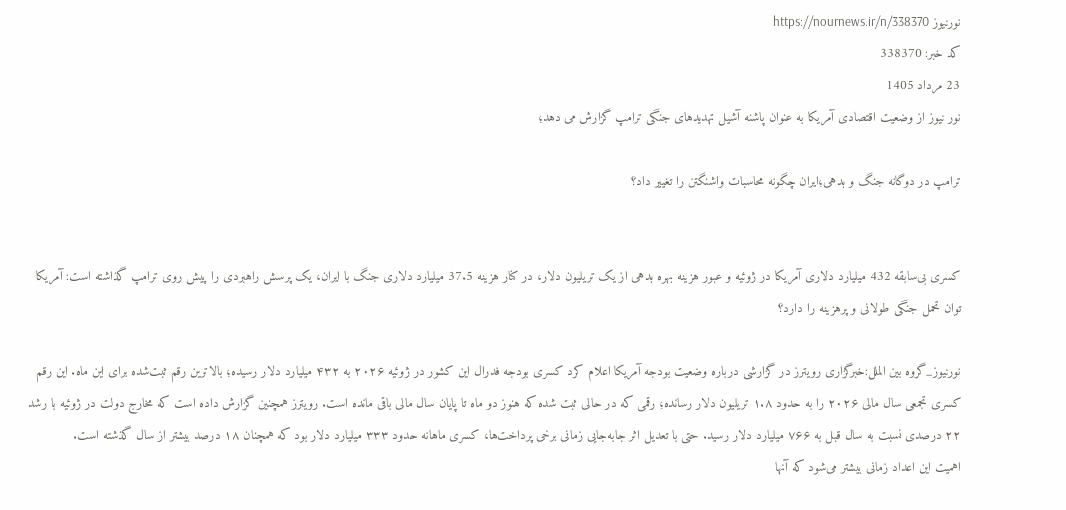نورنیوز https://nournews.ir/n/338370
کد خبر: 338370
23 مرداد 1405
نور نیوز از وضعیت اقتصادی آمریکا به عنوان پاشنه آشیل تهدیدهای جنگی ترامپ گزارش می دهد؛

ترامپ در دوگانه جنگ و بدهی؛ایران چگونه محاسبات واشنگتن را تغییر داد؟


کسری بی‌سابقه 432 میلیارد دلاری آمریکا در ژوئیه و عبور هزینه بهره بدهی از یک تریلیون دلار، در کنار هزینه 37.5 میلیارد دلاری جنگ با ایران، یک پرسش راهبردی را پیش روی ترامپ گذاشته است: آمریکا توان تحمل جنگی طولانی و پرهزینه را دارد؟

نورنیوز_گروه بین الملل:خبرگزاری رویترز در گزارشی درباره وضعیت بودجه آمریکا اعلام کرد کسری بودجه فدرال این کشور در ژوئیه ۲۰۲۶ به ۴۳۲ میلیارد دلار رسیده؛ بالاترین رقم ثبت‌شده برای این ماه. این رقم کسری تجمعی سال مالی ۲۰۲۶ را به حدود ۱.۸ تریلیون دلار رسانده؛ رقمی که در حالی ثبت شده که هنوز دو ماه تا پایان سال مالی باقی مانده است. رویترز همچنین گزارش داده است که مخارج دولت در ژوئیه با رشد ۲۲ درصدی نسبت به سال قبل به ۷۶۶ میلیارد دلار رسید. حتی با تعدیل اثر جابه‌جایی زمانی برخی پرداخت‌ها، کسری ماهانه حدود ۳۳۳ میلیارد دلار بود که همچنان ۱۸ درصد بیشتر از سال گذشته است.
اهمیت این اعداد زمانی بیشتر می‌شود که آنها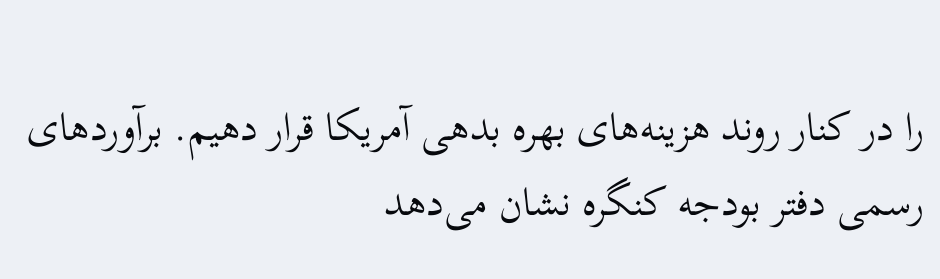را در کنار روند هزینه‌های بهره بدهی آمریکا قرار دهیم. برآوردهای رسمی دفتر بودجه کنگره نشان می‌دهد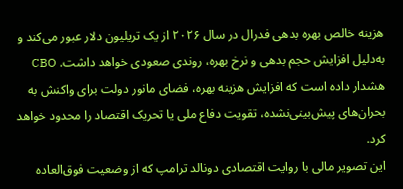هزینه خالص بهره بدهی فدرال در سال ۲۰۲۶ از یک تریلیون دلار عبور می‌کند و به‌دلیل افزایش حجم بدهی و نرخ بهره، روندی صعودی خواهد داشت. CBO هشدار داده است که افزایش هزینه بهره، فضای مانور دولت برای واکنش به بحران‌های پیش‌بینی‌نشده، تقویت دفاع ملی یا تحریک اقتصاد را محدود خواهد کرد.
این تصویر مالی با روایت اقتصادی دونالد ترامپ که از وضعیت فوق‌العاده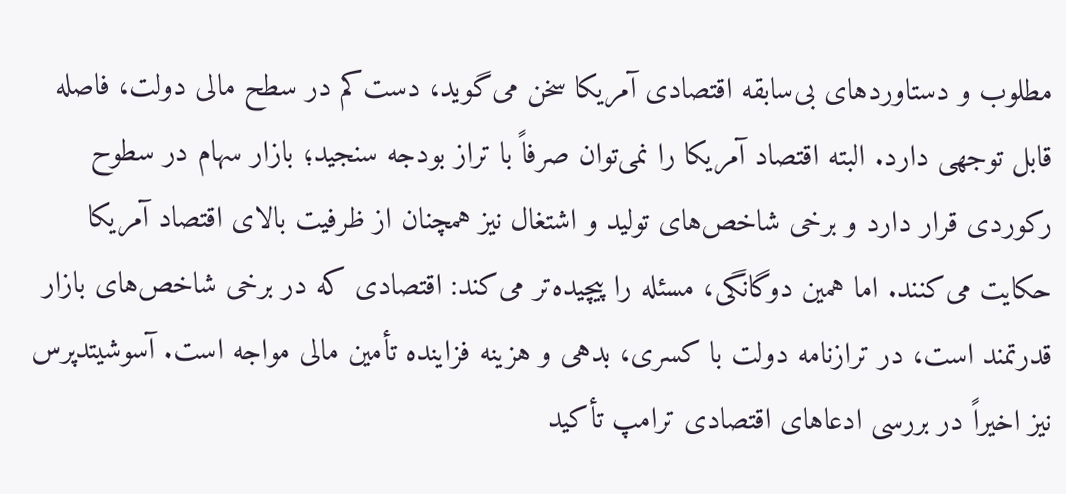مطلوب و دستاوردهای بی‌سابقه اقتصادی آمریکا سخن می‌گوید، دست‌کم در سطح مالی دولت، فاصله قابل توجهی دارد. البته اقتصاد آمریکا را نمی‌توان صرفاً با تراز بودجه سنجید؛ بازار سهام در سطوح رکوردی قرار دارد و برخی شاخص‌های تولید و اشتغال نیز همچنان از ظرفیت بالای اقتصاد آمریکا حکایت می‌کنند. اما همین دوگانگی، مسئله را پیچیده‌تر می‌کند: اقتصادی که در برخی شاخص‌های بازار قدرتمند است، در ترازنامه دولت با کسری، بدهی و هزینه فزاینده تأمین مالی مواجه است. آسوشیتدپرس نیز اخیراً در بررسی ادعاهای اقتصادی ترامپ تأکید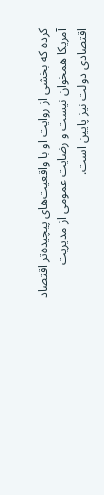کرده که بخشی از روایت او با واقعیت‌های پیچیده‌تر اقتصاد آمریکا همخوان نیست و رضایت عمومی از مدیریت اقتصادی دولت نیز پایین است.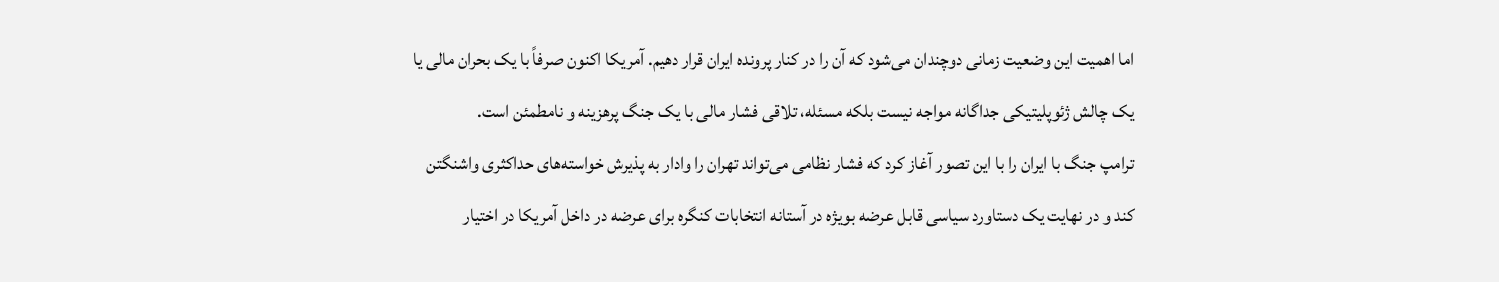اما اهمیت این وضعیت زمانی دوچندان می‌شود که آن را در کنار پرونده ایران قرار دهیم. آمریکا اکنون صرفاً با یک بحران مالی یا یک چالش ژئوپلیتیکی جداگانه مواجه نیست بلکه مسئله، تلاقی فشار مالی با یک جنگ پرهزینه و نامطمئن است.
ترامپ جنگ با ایران را با این تصور آغاز کرد که فشار نظامی می‌تواند تهران را وادار به پذیرش خواسته‌های حداکثری واشنگتن کند و در نهایت یک دستاورد سیاسی قابل عرضه بویژه در آستانه انتخابات کنگره برای عرضه در داخل آمریکا در اختیار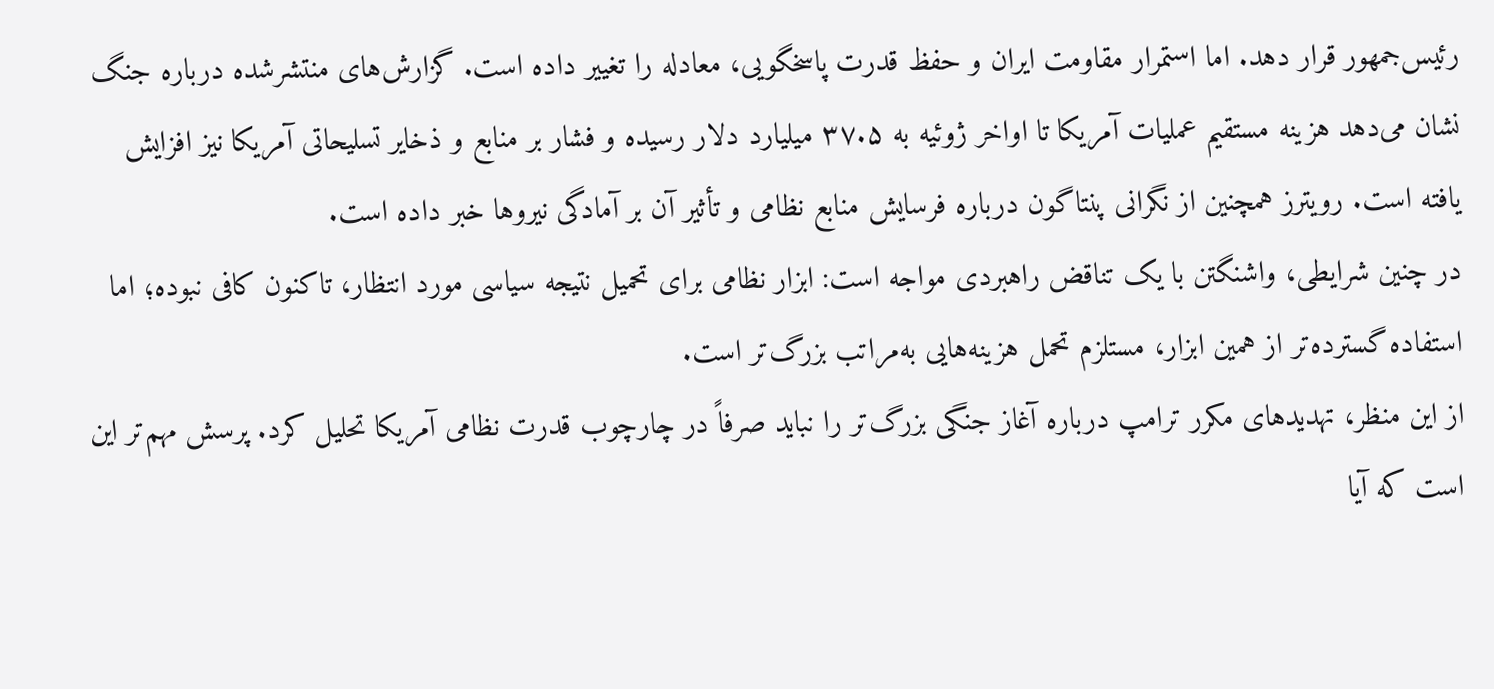رئیس‌جمهور قرار دهد. اما استمرار مقاومت ایران و حفظ قدرت پاسخگویی، معادله را تغییر داده است. گزارش‌های منتشرشده درباره جنگ نشان می‌دهد هزینه مستقیم عملیات آمریکا تا اواخر ژوئیه به ۳۷.۵ میلیارد دلار رسیده و فشار بر منابع و ذخایر تسلیحاتی آمریکا نیز افزایش یافته است. رویترز همچنین از نگرانی پنتاگون درباره فرسایش منابع نظامی و تأثیر آن بر آمادگی نیروها خبر داده است.
در چنین شرایطی، واشنگتن با یک تناقض راهبردی مواجه است: ابزار نظامی برای تحمیل نتیجه سیاسی مورد انتظار، تاکنون کافی نبوده؛ اما استفاده گسترده‌تر از همین ابزار، مستلزم تحمل هزینه‌هایی به‌مراتب بزرگ‌تر است.
از این منظر، تهدیدهای مکرر ترامپ درباره آغاز جنگی بزرگ‌تر را نباید صرفاً در چارچوب قدرت نظامی آمریکا تحلیل کرد. پرسش مهم‌تر این است که آیا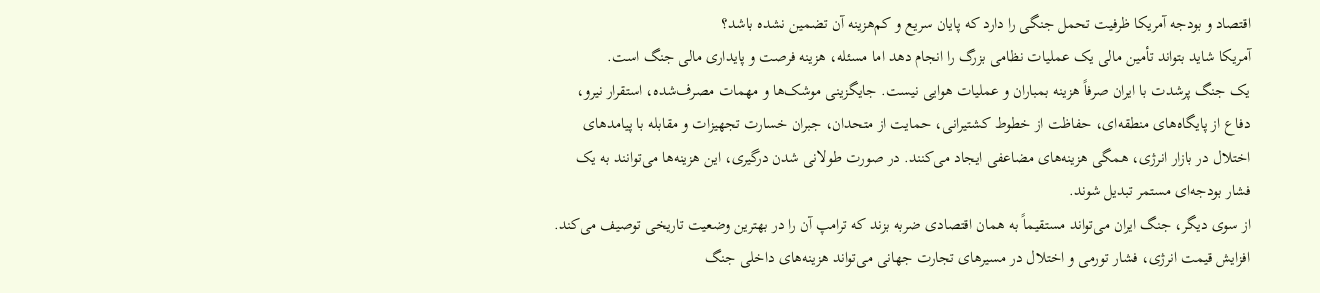اقتصاد و بودجه آمریکا ظرفیت تحمل جنگی را دارد که پایان سریع و کم‌هزینه آن تضمین نشده باشد؟
آمریکا شاید بتواند تأمین مالی یک عملیات نظامی بزرگ را انجام دهد اما مسئله، هزینه فرصت و پایداری مالی جنگ است.
یک جنگ پرشدت با ایران صرفاً هزینه بمباران و عملیات هوایی نیست. جایگزینی موشک‌ها و مهمات مصرف‌شده، استقرار نیرو، دفاع از پایگاه‌های منطقه‌ای، حفاظت از خطوط کشتیرانی، حمایت از متحدان، جبران خسارت تجهیزات و مقابله با پیامدهای اختلال در بازار انرژی، همگی هزینه‌های مضاعفی ایجاد می‌کنند. در صورت طولانی شدن درگیری، این هزینه‌ها می‌توانند به یک فشار بودجه‌ای مستمر تبدیل شوند.
از سوی دیگر، جنگ ایران می‌تواند مستقیماً به همان اقتصادی ضربه بزند که ترامپ آن را در بهترین وضعیت تاریخی توصیف می‌کند. افزایش قیمت انرژی، فشار تورمی و اختلال در مسیرهای تجارت جهانی می‌تواند هزینه‌های داخلی جنگ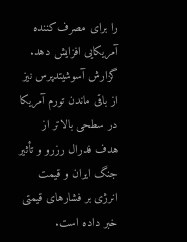را برای مصرف‌کننده آمریکایی افزایش دهد. گزارش آسوشیتدپرس نیز از باقی ماندن تورم آمریکا در سطحی بالاتر از هدف فدرال رزرو و تأثیر جنگ ایران و قیمت انرژی بر فشارهای قیمتی خبر داده است.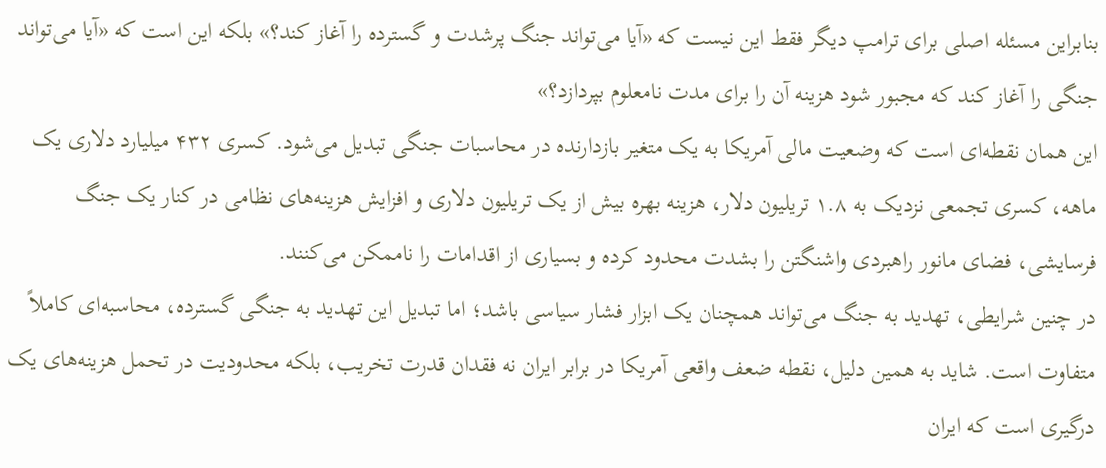بنابراین مسئله اصلی برای ترامپ دیگر فقط این نیست که «آیا می‌تواند جنگ پرشدت و گسترده را آغاز کند؟» بلکه این است که «آیا می‌تواند جنگی را آغاز کند که مجبور شود هزینه آن را برای مدت نامعلوم بپردازد؟»
این همان نقطه‌ای است که وضعیت مالی آمریکا به یک متغیر بازدارنده در محاسبات جنگی تبدیل می‌شود. کسری ۴۳۲ میلیارد دلاری یک ماهه، کسری تجمعی نزدیک به ۱.۸ تریلیون دلار، هزینه بهره بیش از یک تریلیون دلاری و افزایش هزینه‌های نظامی در کنار یک جنگ فرسایشی، فضای مانور راهبردی واشنگتن را بشدت محدود کرده و بسیاری از اقدامات را ناممکن می‌کنند.
در چنین شرایطی، تهدید به جنگ می‌تواند همچنان یک ابزار فشار سیاسی باشد؛ اما تبدیل این تهدید به جنگی گسترده، محاسبه‌ای کاملاً متفاوت است. شاید به همین دلیل، نقطه ضعف واقعی آمریکا در برابر ایران نه فقدان قدرت تخریب، بلکه محدودیت در تحمل هزینه‌های یک درگیری است که ایران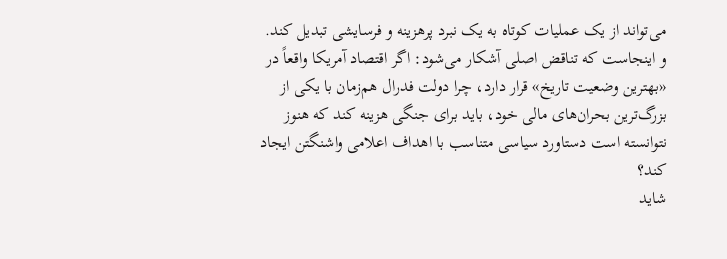می‌تواند از یک عملیات کوتاه به یک نبرد پرهزینه و فرسایشی تبدیل کند.
و اینجاست که تناقض اصلی آشکار می‌شود: اگر اقتصاد آمریکا واقعاً در «بهترین وضعیت تاریخ» قرار دارد، چرا دولت فدرال هم‌زمان با یکی از بزرگ‌ترین بحران‌های مالی خود، باید برای جنگی هزینه کند که هنوز نتوانسته است دستاورد سیاسی متناسب با اهداف اعلامی واشنگتن ایجاد کند؟
شاید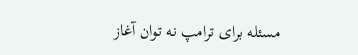مسئله برای ترامپ نه توان آغاز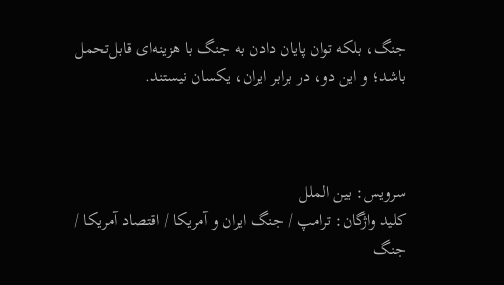جنگ، بلکه توان پایان دادن به جنگ با هزینه‌ای قابل‌تحمل باشد؛ و این دو، در برابر ایران، یکسان نیستند.



سرویس: بین الملل
کلید واژگان: ترامپ / جنگ ایران و آمریکا / اقتصاد آمریکا / جنگ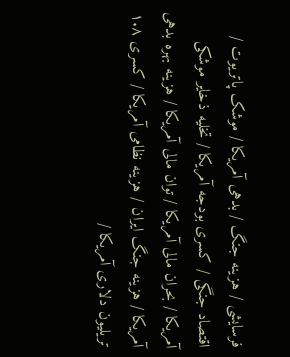فرسایشی / هزینه جنگ / بدهی آمریکا / موشک پاتریوت / اقتصاد جنگی / کسری بودجه آمریکا / تخلیه ذخایر موشکی آمریکا / بحران مالی آمریکا / توان مالی آمریکا / هزینه بهره بدهی آمریکا / هزینه جنگ ایران / هزینه نظامی آمریکا / کسری ۱.۸ تریلیون دلاری آمریکا /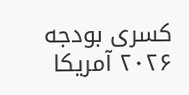کسری بودجه ۲۰۲۶ آمریکا